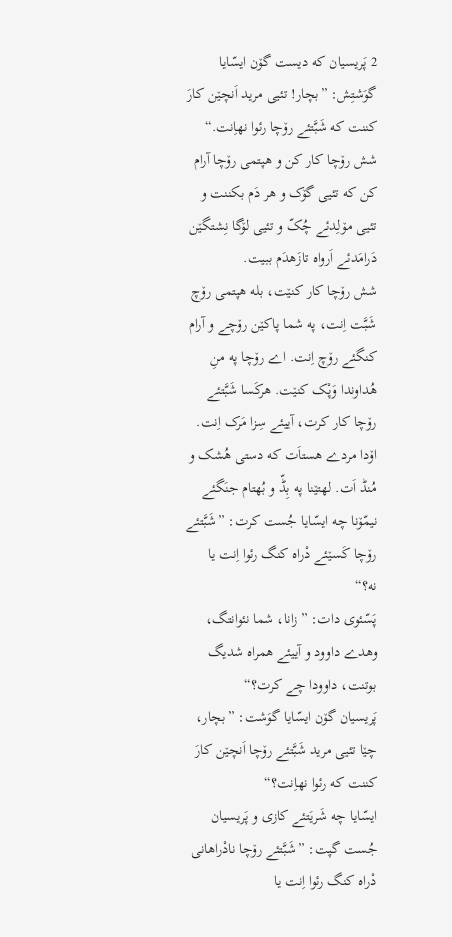2 پَریسیان که دیست گۆن ایسّایا گوَشتِش: ”بچار! تئیی مرید اَنچێن کارَ کننت که شَبَّتئے رۆچا رئوا نهاِنت.“
شش رۆچا کار کن و هپتمی رۆچا آرام کن که تئیی گۆک و هر دَم بکننت و تئیی مۆلِدئے چُکّ و تئیی لۆگا نِشتگێن دَرامَدئے اَرواه تازَهدَم ببیت.
شش رۆچا کار کنێت، بله هپتمی رۆچ شَبَّت اِنت، په شما پاکێن رۆچے و آرام کنگئے رۆچ اِنت. اے رۆچا په منِ هُداوندا وَپْک کنێت. هرکَسا شَبَّتئے رۆچا کار کرت، آییئے سِزا مَرک اِنت.
اۆدا مردے هستاَت که دستی هُشک و مُنڈ اَت. لهتێنا په بِڈّ و بُهتام جنَگئے نیمّۆنا چه ایسّایا جُست کرت: ”شَبَّتئے رۆچا کَسێئے دْراه کنگ رئوا اِنت یا نه؟“
پَسّئوی دات: ”زانا، شما نئوانتگ، وهدے داوود و آییئے همراه شدیگ بوتنت، داوودا چے کرت؟“
پَریسیان گۆن ایسّایا گوَشت: ”بچار، چێا تئیی مرید شَبَّتئے رۆچا اَنچێن کارَ کننت که رئوا نهاِنت؟“
ایسّایا چه شَریَتئے کازی و پَریسیان جُست گپت: ”شَبَّتئے رۆچا نادْراهانی دْراه کنگ رئوا اِنت یا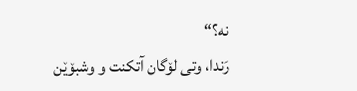نه؟“
رَندا، وتی لۆگان آتکنت و وشبۆێن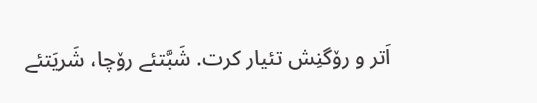اَتر و رۆگنِش تئیار کرت. شَبَّتئے رۆچا، شَریَتئے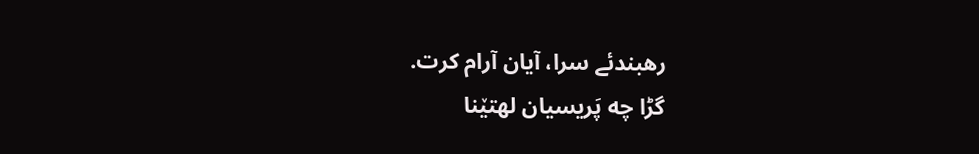رهبندئے سرا، آیان آرام کرت.
گڑا چه پَریسیان لهتێنا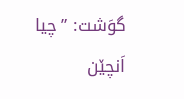گوَشت: ”چیا اَنچێن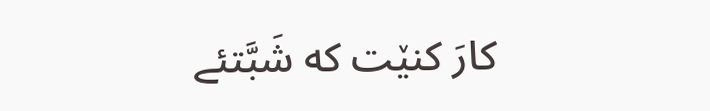کارَ کنێت که شَبَّتئے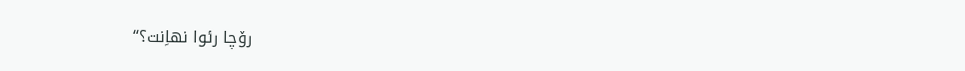رۆچا رئوا نهاِنت؟“